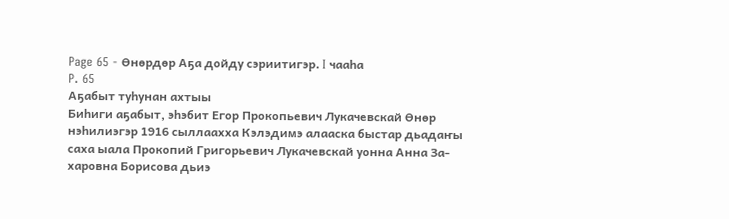Page 65 - Өнөрдөр Аҕа дойду сэриитигэр. I чааһа
P. 65
Аҕабыт туһунан ахтыы
Биһиги аҕабыт, эһэбит Егор Прокопьевич Лукачевскай Өнөр
нэһилиэгэр 1916 сыллаахха Кэлэдимэ алааска быстар дьадаҥы
саха ыала Прокопий Григорьевич Лукачевскай уонна Анна За-
харовна Борисова дьиэ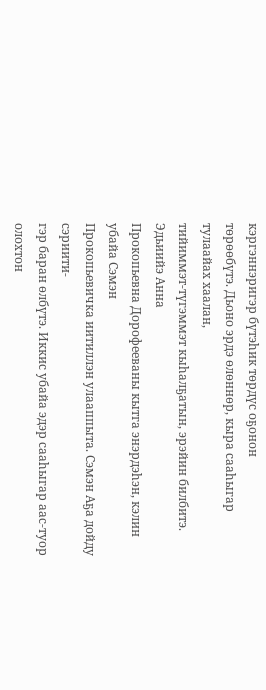кэргэннэригэр бүтэһик төрдүс оҕонон
төрөөбүтэ. Дьоно эрдэ өлөннөр, кыра сааһыгар тулаайах хаалан,
тийиммэт-түгэммэт кыһалҕатын, эрэйин билбитэ. Эдьиийэ Анна
Прокопьевна Дорофееваны кытга энэрдэһэн, кэлин убайа Сэмэн
Прокопьевичка иитиллэн улааппыта. Сэмэн Аҕа дойду сэриити-
гэр баран өлбүтэ. Иккис убайа эдэр сааһыгар аас-туор олохтон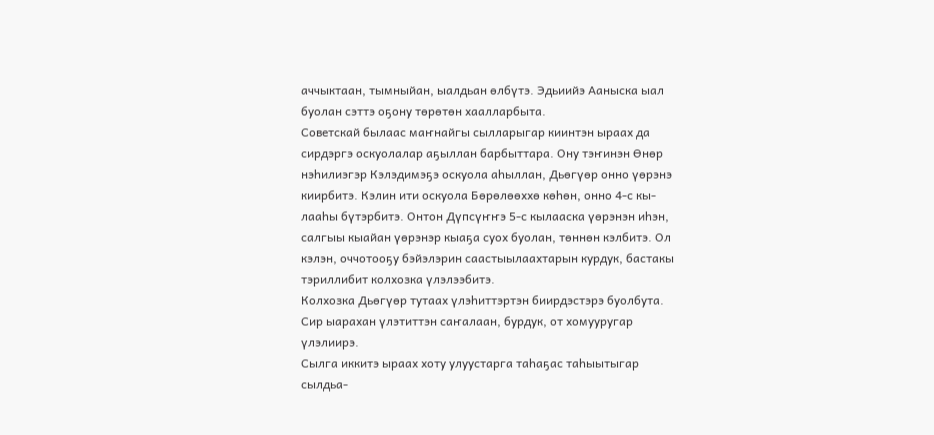аччыктаан, тымныйан, ыалдьан өлбүтэ. Эдьиийэ Ааныска ыал
буолан сэттэ оҕону төрөтөн хаалларбыта.
Советскай былаас маҥнайгы сылларыгар киинтэн ыраах да
сирдэргэ оскуолалар аҕыллан барбыттара. Ону тэҥинэн Өнөр
нэһилиэгэр Кэлэдимэҕэ оскуола аһыллан, Дьөгүөр онно үөрэнэ
киирбитэ. Кэлин ити оскуола Бөрөлөөххө көһөн, онно 4-с кы-
лааһы бүтэрбитэ. Онтон Дүпсүҥҥэ 5-с кылааска үөрэнэн иһэн,
салгыы кыайан үөрэнэр кыаҕа суох буолан, төннөн кэлбитэ. Ол
кэлэн, оччотооҕу бэйэлэрин саастыылаахтарын курдук, бастакы
тэриллибит колхозка үлэлээбитэ.
Колхозка Дьөгүөр тутаах үлэһиттэртэн биирдэстэрэ буолбута.
Сир ыарахан үлэтиттэн саҥалаан, бурдук, от хомууругар үлэлиирэ.
Сылга иккитэ ыраах хоту улуустарга таһаҕас таһыытыгар сылдьа-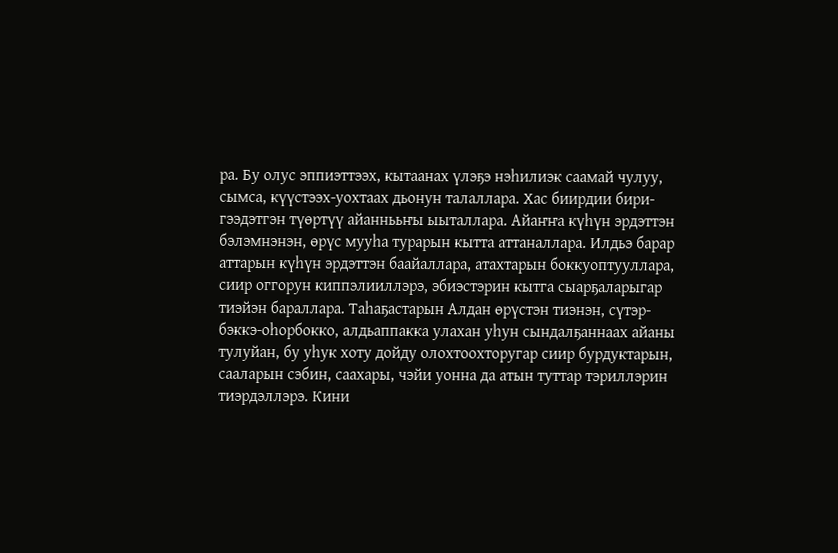ра. Бу олус эппиэттээх, кытаанах үлэҕэ нэһилиэк саамай чулуу,
сымса, күүстээх-уохтаах дьонун талаллара. Хас биирдии бири-
гээдэтгэн түөртүү айаннььҥы ыыталлара. Айаҥҥа күһүн эрдэттэн
бэлэмнэнэн, өрүс мууһа турарын кытта аттаналлара. Илдьэ барар
аттарын күһүн эрдэттэн баайаллара, атахтарын боккуоптууллара,
сиир оггорун киппэлииллэрэ, эбиэстэрин кытга сыарҕаларыгар
тиэйэн бараллара. Таһаҕастарын Алдан өрүстэн тиэнэн, сүтэр-
бэккэ-оһорбокко, алдьаппакка улахан уһун сындалҕаннаах айаны
тулуйан, бу уһук хоту дойду олохтоохторугар сиир бурдуктарын,
сааларын сэбин, саахары, чэйи уонна да атын туттар тэриллэрин
тиэрдэллэрэ. Кини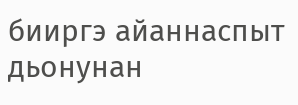бииргэ айаннаспыт дьонунан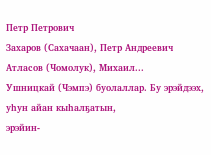Петр Петрович
Захаров (Сахачаан), Петр Андреевич Атласов (Чомолук), Михаил...
Ушницкай (Чэмпэ) буолаллар. Бу эрэйдээх, уһун айан кыһалҕатын,
эрэйин-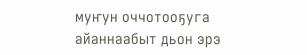муҥун оччотооҕуга айаннаабыт дьон эрэ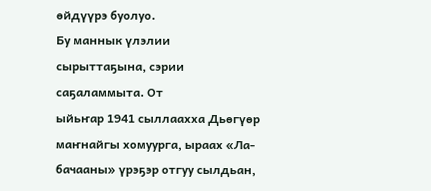өйдүүрэ буолуо.
Бу маннык үлэлии сырыттаҕына, сэрии саҕаламмыта. От
ыйьҥар 1941 сыллаахха Дьөгүөр маҥнайгы хомуурга, ыраах «Ла-
бачааны» үрэҕэр отгуу сылдьан,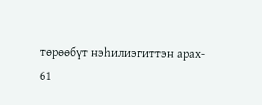төрөөбүт нэһилиэгиттэн арах-
61